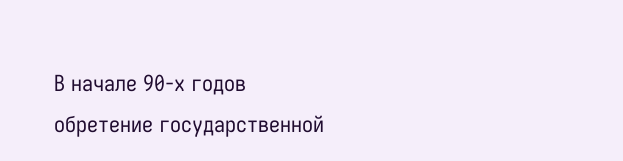В начале 90-х годов обретение государственной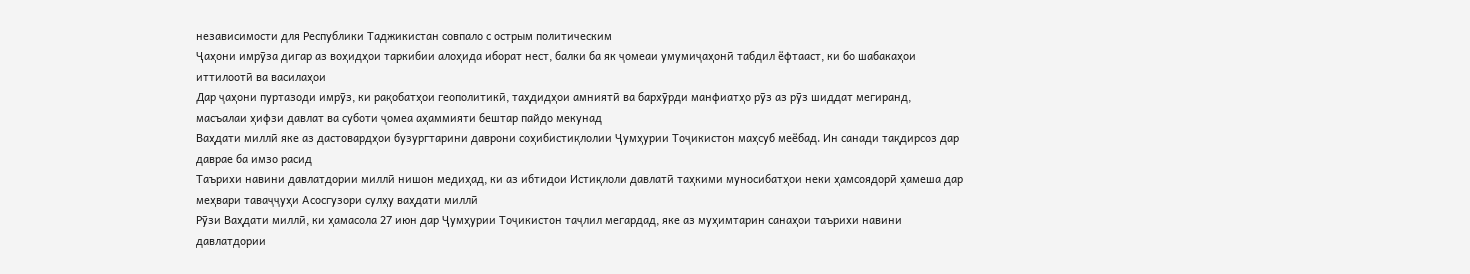независимости для Республики Таджикистан совпало с острым политическим
Ҷаҳони имрӯза дигар аз воҳидҳои таркибии алоҳида иборат нест, балки ба як ҷомеаи умумиҷаҳонӣ табдил ёфтааст, ки бо шабакаҳои иттилоотӣ ва василаҳои
Дар ҷаҳони пуртазоди имрӯз, ки рақобатҳои геополитикӣ, таҳдидҳои амниятӣ ва бархӯрди манфиатҳо рӯз аз рӯз шиддат мегиранд, масъалаи ҳифзи давлат ва суботи ҷомеа аҳаммияти бештар пайдо мекунад
Ваҳдати миллӣ яке аз дастовардҳои бузургтарини даврони соҳибистиқлолии Ҷумҳурии Тоҷикистон маҳсуб меёбад. Ин санади тақдирсоз дар даврае ба имзо расид
Таърихи навини давлатдории миллӣ нишон медиҳад, ки аз ибтидои Истиқлоли давлатӣ таҳкими муносибатҳои неки ҳамсоядорӣ ҳамеша дар меҳвари таваҷҷуҳи Асосгузори сулҳу ваҳдати миллӣ
Рӯзи Ваҳдати миллӣ, ки ҳамасола 27 июн дар Ҷумҳурии Тоҷикистон таҷлил мегардад, яке аз муҳимтарин санаҳои таърихи навини давлатдории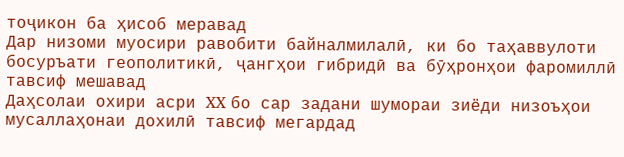тоҷикон ба ҳисоб меравад
Дар низоми муосири равобити байналмилалӣ, ки бо таҳаввулоти босуръати геополитикӣ, ҷангҳои гибридӣ ва бӯҳронҳои фаромиллӣ тавсиф мешавад
Даҳсолаи охири асри XX бо сар задани шумораи зиёди низоъҳои мусаллаҳонаи дохилӣ тавсиф мегардад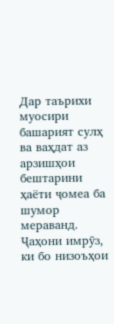Дар таърихи муосири башарият сулҳ ва ваҳдат аз арзишҳои бештарини ҳаёти ҷомеа ба шумор мераванд. Ҷаҳони имрӯз, ки бо низоъҳои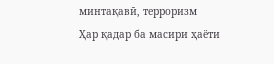минтақавӣ, терроризм
Ҳар қадар ба масири ҳаёти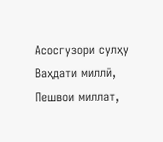Асосгузори сулҳу Ваҳдати миллӣ, Пешвои миллат,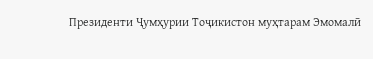Президенти Ҷумҳурии Тоҷикистон муҳтарам Эмомалӣ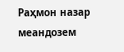Раҳмон назар меандозем